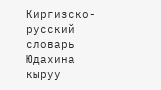Киргизско-русский словарь Юдахина
кыруу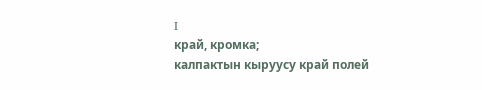I
край, кромка;
калпактын кыруусу край полей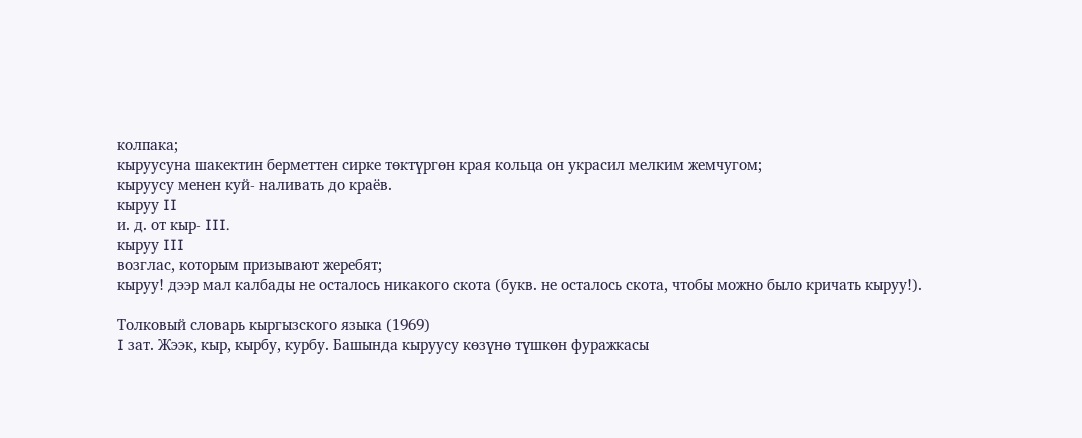колпака;
кыруусуна шакектин берметтен сирке төктүргөн края кольца он украсил мелким жемчугом;
кыруусу менен куй- наливать до краёв.
кыруу II
и. д. от кыр- III.
кыруу III
возглас, которым призывают жеребят;
кыруу! дээр мал калбады не осталось никакого скота (букв. не осталось скота, чтобы можно было кричать кыруу!).

Толковый словарь кыргызского языка (1969)
I зат. Жээк, кыр, кырбу, курбу. Башында кыруусу көзүнө түшкөн фуражкасы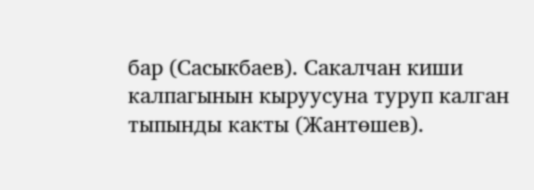бар (Сасыкбаев). Сакалчан киши калпагынын кыруусуна туруп калган тыпынды какты (Жантөшев).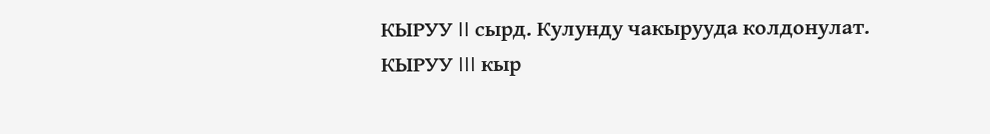КЫРУУ II сырд. Кулунду чакырууда колдонулат.
КЫРУУ III кыр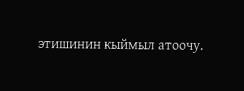этишинин кыймыл атоочу.